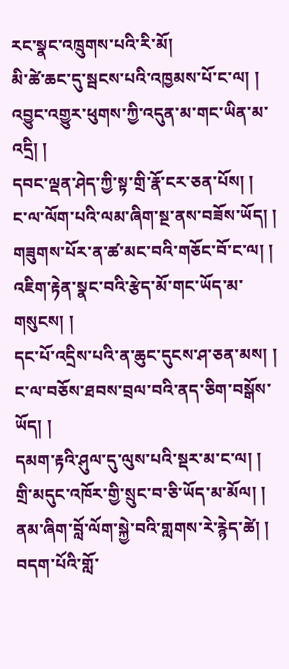རང་སྣང་འཁྲུགས་པའི་རི་མོ།
མི་ཚེ་ཆང་དུ་སྦངས་པའི་འཁྱམས་པོ་ང་ལ། །
འབྱུང་འགྱུར་ཕུགས་ཀྱི་འདུན་མ་གང་ཡིན་མ་འདྲི། །
དབང་ལྡན་ཤེད་ཀྱི་སྟ་གྲི་རྣོ་ངར་ཅན་པོས། །
ང་ལ་ལོག་པའི་ལམ་ཞིག་སྔ་ནས་བཟོས་ཡོད། །
གཟུགས་པོར་ན་ཚ་མང་བའི་གཅོང་བོ་ང་ལ། །
འཇིག་རྟེན་སྣང་བའི་རྩེད་མོ་གང་ཡོད་མ་གསུངས། །
དང་པོ་འདྲིས་པའི་ན་ཆུང་དུངས་ཤ་ཅན་མས། །
ང་ལ་བཅོས་ཐབས་བྲལ་བའི་ནད་ཅིག་བསྒོས་ཡོད། །
དམག་རྟའི་ཤུལ་དུ་ལུས་པའི་སྡར་མ་ང་ལ། །
གྲི་མདུང་འཁོར་གྱི་སྲུང་བ་ཅི་ཡོད་མ་མོལ། །
ནམ་ཞིག་བློ་ལོག་སྐྱེ་བའི་གླགས་རེ་རྙེད་ཚེ། །
བདག་པོའི་གློ་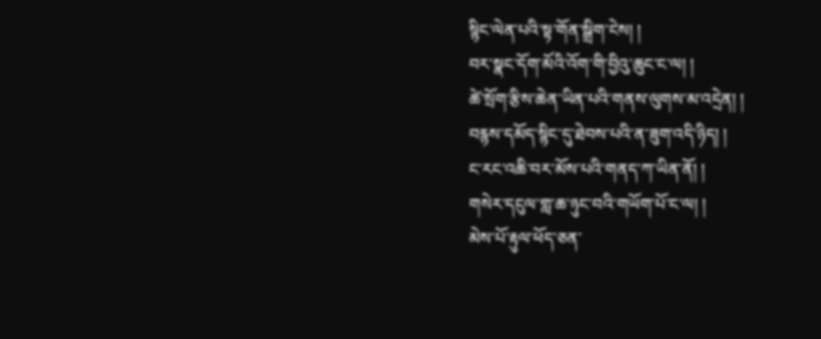སྙིང་ལེན་པའི་སྟ་གོན་སྒྲིག་ངེས། །
བར་སྣང་དོག་མོའི་འོག་གི་བྱིའུ་ཆུང་ང་ལ། །
ཚེ་སྲོག་རྩིས་ཆེན་ཡིན་པའི་གནས་ལུགས་མ་འདྲེན། །
བརྙས་དམོད་སྙིང་དུ་ཐེབས་པའི་ན་ཟུག་འདི་ཉིད། །
ང་རང་འཆི་བར་མོས་པའི་གནད་ཀ་ཡིན་ནོ། །
གསེར་དངུལ་གླ་ཆ་ཉུང་བའི་གཡོག་པོ་ང་ལ། །
མེས་པོ་རྟུལ་ཕོད་ཅན་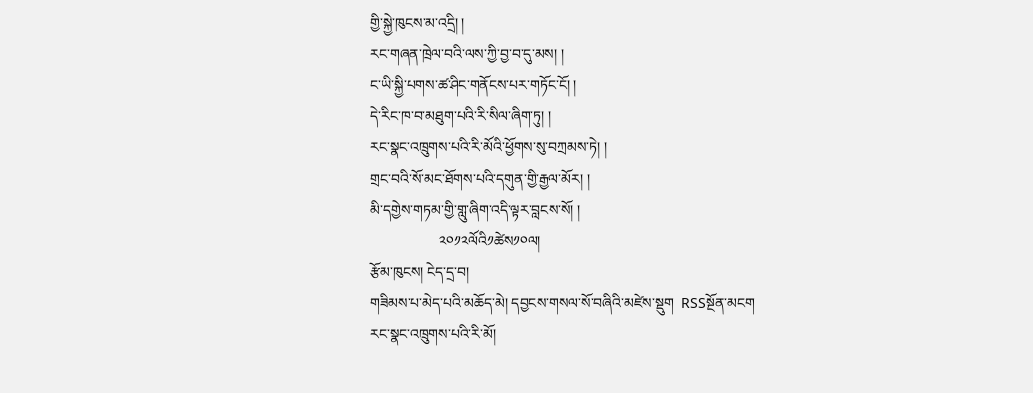གྱི་སྐྱེ་ཁུངས་མ་འདྲི། །
རང་གཞན་ཁྲེལ་བའི་ལས་ཀྱི་བྱ་བ་དུ་མས། །
ང་ཡི་སྐྱི་པགས་ཚ་ཤིང་གནོངས་པར་གཏོང་ངོ། །
དེ་རིང་ཁ་བ་མཐུག་པའི་རི་སིལ་ཞིག་ཏུ། །
རང་སྣང་འཁྲུགས་པའི་རི་མོའི་ཕྱོགས་སུ་བཀྲམས་ཏེ། །
གྲང་བའི་སོ་མང་ཐོགས་པའི་དགུན་གྱི་རྒྱལ་མོར། །
མི་དགྱེས་གཏམ་གྱི་གླུ་ཞིག་འདི་ལྟར་བླངས་སོ། །
                   ༢༠༡༢ལོའི༡ཚེས༡༠ལ།
རྩོམ་ཁུངས། ངེད་དྲ་བ།
གཟིམས་པ་མེད་པའི་མཆོད་མེ། དབྱངས་གསལ་སོ་བཞིའི་མཛེས་སྡུག  RSSསྔོན་མངག
རང་སྣང་འཁྲུགས་པའི་རི་མོ།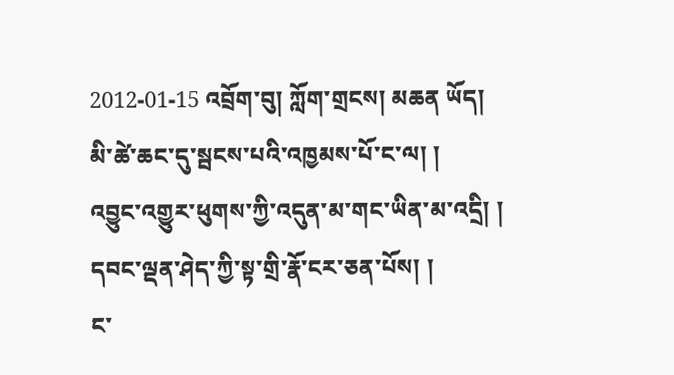2012-01-15 འབྲོག་བུ། ཀློག་གྲངས། མཆན ཡོད།
མི་ཚེ་ཆང་དུ་སྦངས་པའི་འཁྱམས་པོ་ང་ལ། །
འབྱུང་འགྱུར་ཕུགས་ཀྱི་འདུན་མ་གང་ཡིན་མ་འདྲི། །
དབང་ལྡན་ཤེད་ཀྱི་སྟ་གྲི་རྣོ་ངར་ཅན་པོས། །
ང་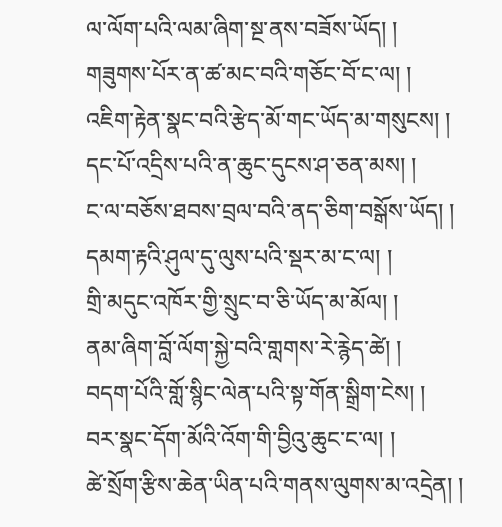ལ་ལོག་པའི་ལམ་ཞིག་སྔ་ནས་བཟོས་ཡོད། །
གཟུགས་པོར་ན་ཚ་མང་བའི་གཅོང་བོ་ང་ལ། །
འཇིག་རྟེན་སྣང་བའི་རྩེད་མོ་གང་ཡོད་མ་གསུངས། །
དང་པོ་འདྲིས་པའི་ན་ཆུང་དུངས་ཤ་ཅན་མས། །
ང་ལ་བཅོས་ཐབས་བྲལ་བའི་ནད་ཅིག་བསྒོས་ཡོད། །
དམག་རྟའི་ཤུལ་དུ་ལུས་པའི་སྡར་མ་ང་ལ། །
གྲི་མདུང་འཁོར་གྱི་སྲུང་བ་ཅི་ཡོད་མ་མོལ། །
ནམ་ཞིག་བློ་ལོག་སྐྱེ་བའི་གླགས་རེ་རྙེད་ཚེ། །
བདག་པོའི་གློ་སྙིང་ལེན་པའི་སྟ་གོན་སྒྲིག་ངེས། །
བར་སྣང་དོག་མོའི་འོག་གི་བྱིའུ་ཆུང་ང་ལ། །
ཚེ་སྲོག་རྩིས་ཆེན་ཡིན་པའི་གནས་ལུགས་མ་འདྲེན། །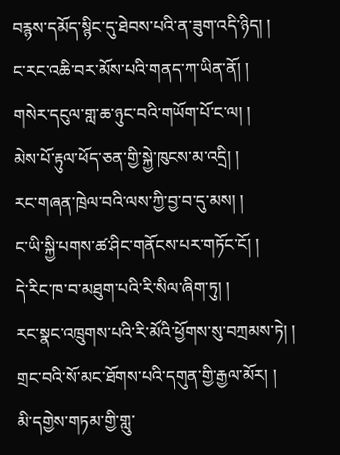བརྙས་དམོད་སྙིང་དུ་ཐེབས་པའི་ན་ཟུག་འདི་ཉིད། །
ང་རང་འཆི་བར་མོས་པའི་གནད་ཀ་ཡིན་ནོ། །
གསེར་དངུལ་གླ་ཆ་ཉུང་བའི་གཡོག་པོ་ང་ལ། །
མེས་པོ་རྟུལ་ཕོད་ཅན་གྱི་སྐྱེ་ཁུངས་མ་འདྲི། །
རང་གཞན་ཁྲེལ་བའི་ལས་ཀྱི་བྱ་བ་དུ་མས། །
ང་ཡི་སྐྱི་པགས་ཚ་ཤིང་གནོངས་པར་གཏོང་ངོ། །
དེ་རིང་ཁ་བ་མཐུག་པའི་རི་སིལ་ཞིག་ཏུ། །
རང་སྣང་འཁྲུགས་པའི་རི་མོའི་ཕྱོགས་སུ་བཀྲམས་ཏེ། །
གྲང་བའི་སོ་མང་ཐོགས་པའི་དགུན་གྱི་རྒྱལ་མོར། །
མི་དགྱེས་གཏམ་གྱི་གླུ་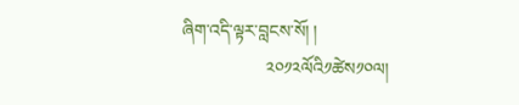ཞིག་འདི་ལྟར་བླངས་སོ། །
                   ༢༠༡༢ལོའི༡ཚེས༡༠ལ།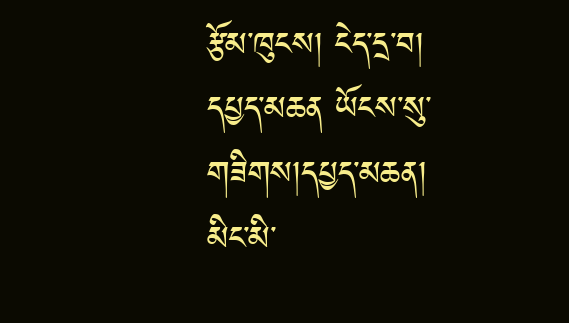རྩོམ་ཁུངས། ངེད་དྲ་བ།
དཔྱད་མཆན ཡོངས་སུ་གཟིགས།དཔྱད་མཆན།
མིང་མི་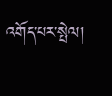འགོད་པར་སྤེལ།